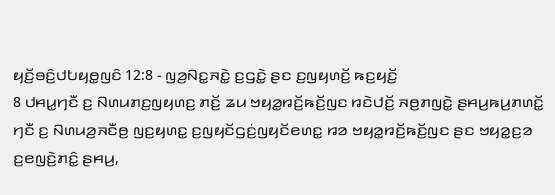ꤟꤢꤩ꤬ꤋꤢꤨ꤬ꤓꤝꤟꤥ꤭ꤜꤢꤨ 12:8 - ꤜꤤ꤬ꤡꤢ꤭ꤏꤢꤧ꤭ ꤢ꤬ꤞꤢꤧ꤭ ꤔꤢ ꤢ꤬ꤜꤟꤛꤢꤩ꤬ ꤒꤢ꤬ꤟꤢꤩ꤬
8 ꤓꤌꤣ꤭ꤚꤢꤪ ꤢ꤬ ꤡꤛꤣꤊꤢ꤬ꤜꤟꤛꤢ꤬ ꤊꤢꤩ꤬ ꤘꤣ ꤠꤟꤤ꤭ꤙꤢꤩ꤬ꤒꤢꤩ꤬ꤜꤢ ꤙꤢꤧꤓꤢꤩ꤬ ꤏꤥ꤬ꤊꤜꤢꤧ꤭ ꤔꤌꤣ꤬ꤒꤣ꤬ꤊꤛꤢꤩ꤭ ꤚꤢꤪ ꤢ꤬ ꤡꤛꤣꤤ꤬ꤏꤢꤪꤥ꤬ ꤜꤢ꤬ꤟꤛꤢ꤭ ꤢ꤬ꤜꤟꤢꤩꤞꤢꤦ꤬ꤜꤟꤢꤩꤕꤛꤢ꤭ ꤙꤤ ꤠꤟꤤ꤭ꤙꤢꤩ꤬ꤒꤢꤩ꤬ꤜꤢ ꤔꤢ ꤠꤟꤤ꤭ꤢ꤬ꤤ ꤢ꤬ꤕꤜꤢꤧ꤬ꤊꤢꤨ꤭ ꤔꤌꤣ꤬,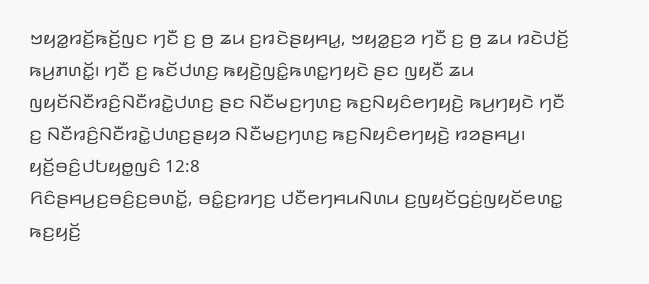ꤠꤟꤤ꤭ꤙꤢꤩ꤬ꤒꤢꤩ꤬ꤜꤢ ꤚꤢꤪ ꤢ꤬ ꤥ꤬ ꤘꤣ ꤢ꤬ꤙꤢꤧꤔꤟꤌꤣ꤭, ꤠꤟꤤ꤭ꤢ꤬ꤤ ꤚꤢꤪ ꤢ꤬ ꤥ꤬ ꤘꤣ ꤙꤢꤧꤓꤢꤩ꤬ ꤒꤣ꤬ꤊꤛꤢꤩ꤭꤯ ꤚꤢꤪ ꤢ꤬ ꤒꤢꤩꤓꤛꤢ꤬ ꤒꤟꤢꤧ꤬ꤜꤢꤨ꤭ꤒꤛꤢ꤭ꤚꤟꤢꤧ ꤔꤢ ꤜꤟꤢꤪ ꤘꤣ ꤜꤟꤢꤩꤡꤢꤪꤙꤢꤨ꤬ꤡꤢꤪꤙꤢꤧ꤭ꤓꤛꤢ꤬ ꤔꤢ ꤡꤢꤪꤗꤢ꤬ꤚꤛꤢ꤬ ꤒꤢ꤬ꤡꤟꤢꤨꤕꤚꤟꤢꤧ꤬ ꤒꤣ꤬ꤚꤟꤢꤧ ꤚꤢꤪ ꤢ꤬ ꤡꤢꤪꤙꤢꤨ꤬ꤡꤢꤪꤙꤢꤧ꤭ꤓꤛꤢ꤬ꤔꤟꤤ ꤡꤢꤪꤗꤢ꤬ꤚꤛꤢ꤬ ꤒꤢ꤬ꤡꤟꤢꤨꤕꤚꤟꤢꤧ꤬ ꤙꤤꤔꤌꤣ꤬꤯
ꤟꤢꤩ꤬ꤋꤢꤨ꤬ꤓꤝꤟꤥ꤭ꤜꤢꤨ 12:8
ꤖꤢꤨꤔꤌꤣ꤬ꤢ꤬ꤋꤢꤨ꤬ꤢ꤬ꤋꤛꤢꤩ꤭, ꤋꤢꤨ꤭ꤢ꤬ꤙꤚꤢ꤬ ꤓꤢꤪꤕꤚꤌꤣꤡꤛꤣ ꤢ꤬ꤜꤟꤢꤩꤞꤢꤦ꤬ꤜꤟꤢꤩꤕꤛꤢ꤭ ꤒꤢ꤬ꤟꤢꤩ꤬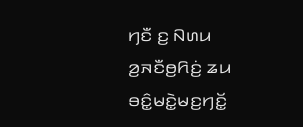ꤚꤢꤪ ꤢ꤬ ꤡꤛꤣ ꤤ꤬ꤏꤢꤪꤥ꤬ꤖꤢꤦ꤬ ꤘꤣ ꤋꤢꤨ꤭ꤗꤢꤧ꤭ꤗꤢ꤬ꤚꤢꤩ꤭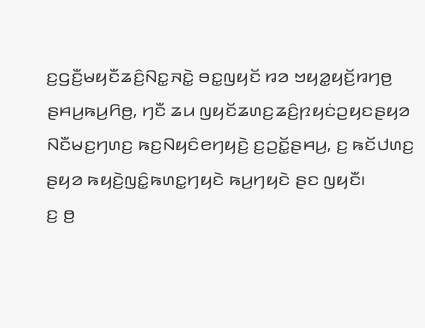ꤢ꤬ꤞꤢꤪ꤬ꤗꤟꤢꤪꤘꤢꤨ꤬ꤡꤢ꤭ꤏꤢꤧ꤭ ꤋꤢ꤭ꤜꤟꤢꤩ ꤙꤤ ꤠꤟꤤ꤭ꤟꤢꤩ꤬ꤙꤚꤥ꤬ ꤔꤌꤣ꤬ꤒꤣ꤬ꤖꤥ꤬, ꤚꤢꤪ ꤘꤣ ꤜꤟꤢꤩꤘꤛꤢ꤬ꤘꤢꤨ꤬ꤐꤟꤢꤦꤑꤟꤢꤔꤟꤤ ꤡꤢꤪꤗꤢ꤬ꤚꤛꤢ꤬ ꤒꤢ꤬ꤡꤟꤢꤨꤕꤚꤟꤢꤧ꤬ ꤢ꤬ꤑꤢꤩ꤭ꤔꤌꤣ꤬, ꤢ꤬ ꤒꤢꤩꤓꤛꤢ꤬ ꤔꤟꤤ ꤒꤟꤢꤧ꤬ꤜꤢꤨ꤭ꤒꤛꤢ꤭ꤚꤟꤢꤧ ꤒꤣ꤬ꤚꤟꤢꤧ ꤔꤢ ꤜꤟꤢꤪ꤯
ꤢ꤬ ꤥ꤬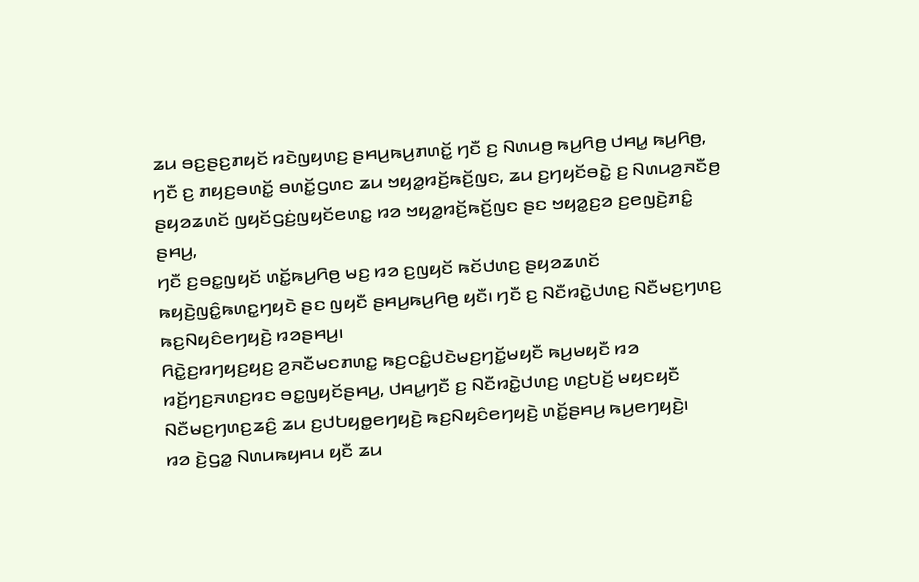ꤘꤣ ꤋꤢ꤬ꤔꤢ꤬ꤊꤟꤢꤩ ꤙꤢꤧꤜꤟꤛꤢ꤬ ꤔꤌꤣ꤬ꤒꤣ꤬ꤊꤛꤢꤩ꤭ ꤚꤢꤪ ꤢ꤬ ꤡꤛꤣꤥ꤬ ꤒꤣ꤬ꤖꤥ꤬ ꤓꤌꤣ꤭ ꤒꤣ꤬ꤖꤥ꤬, ꤚꤢꤪ ꤢ꤬ ꤊꤟꤢ꤬ꤋꤛꤢꤩ꤭ ꤋꤛꤢꤩ꤭ꤞꤛꤢ ꤘꤣ ꤠꤟꤤ꤭ꤙꤢꤩ꤬ꤒꤢꤩ꤬ꤜꤢ, ꤘꤣ ꤢ꤬ꤚꤟꤢꤩꤋꤢꤧ꤭ ꤢ꤬ ꤡꤛꤣꤤ꤬ꤏꤢꤪꤥ꤬ ꤔꤟꤤꤘꤛꤢꤩ ꤜꤟꤢꤩꤞꤢꤦ꤬ꤜꤟꤢꤩꤕꤛꤢ꤭ ꤙꤤ ꤠꤟꤤ꤭ꤙꤢꤩ꤬ꤒꤢꤩ꤬ꤜꤢ ꤔꤢ ꤠꤟꤤ꤭ꤢ꤬ꤤ ꤢ꤬ꤕꤜꤢꤧ꤬ꤊꤢꤨ꤭ ꤔꤌꤣ꤬,
ꤚꤢꤪ ꤢ꤬ꤋꤢ꤭ꤜꤟꤢꤩ ꤛꤢꤩ꤭ꤒꤣ꤬ꤖꤥ꤬ ꤗꤢ꤬ ꤙꤤ ꤢ꤬ꤜꤟꤢꤩ ꤒꤢꤩꤓꤛꤢ꤬ ꤔꤟꤤꤘꤛꤢꤩ ꤒꤟꤢꤧ꤬ꤜꤢꤨ꤭ꤒꤛꤢ꤭ꤚꤟꤢꤧ ꤔꤢ ꤜꤟꤢꤪ ꤔꤌꤣ꤬ꤒꤣ꤬ꤖꤥ꤬ ꤟꤢꤪ꤯ ꤚꤢꤪ ꤢ꤬ ꤡꤢꤪꤙꤢꤧ꤭ꤓꤛꤢ꤬ ꤡꤢꤪꤗꤢ꤬ꤚꤛꤢ꤬ ꤒꤢ꤬ꤡꤟꤢꤨꤕꤚꤟꤢꤧ꤬ ꤙꤤꤔꤌꤣ꤬꤯
ꤖꤢꤧ꤭ꤢ꤬ꤙꤚꤟꤢ꤬ꤟꤢ꤬ ꤤ꤬ꤏꤢꤪꤗꤢꤊꤛꤢ꤭ ꤒꤢ꤬ꤍꤢꤨ꤭ꤓꤢꤧꤗꤢ꤬ꤚꤢꤩ꤭ꤗꤟꤢꤪ ꤒꤣ꤬ꤗꤟꤢꤪ ꤙꤤ ꤙꤢꤩ꤬ꤚꤢ꤬ꤏꤛꤢ꤬ꤙꤢ ꤋꤢ꤭ꤜꤟꤢꤩꤔꤌꤣ꤬, ꤓꤌꤣ꤭ꤚꤢꤪ ꤢ꤬ ꤡꤢꤪꤙꤢꤧ꤭ꤓꤛꤢ꤬ ꤛꤢ꤬ꤝꤢꤩ꤬ ꤗꤟꤢꤟꤢꤪ ꤡꤢꤪꤗꤢ꤬ꤚꤛꤢ꤬ꤘꤢꤨ꤬ ꤘꤣ ꤢ꤬ꤓꤝꤟꤥ꤭ꤕꤚꤟꤢꤧ꤬ ꤒꤢ꤬ꤡꤟꤢꤨꤕꤚꤟꤢꤧ꤬ ꤛꤢꤩ꤭ꤔꤌꤣ꤬ ꤒꤣ꤬ꤕꤚꤟꤢꤧ꤬꤯
ꤙꤤ ꤢꤧ꤬ꤞꤤ꤭ ꤡꤛꤣꤒꤟꤌꤣ ꤟꤢꤪ ꤘꤣ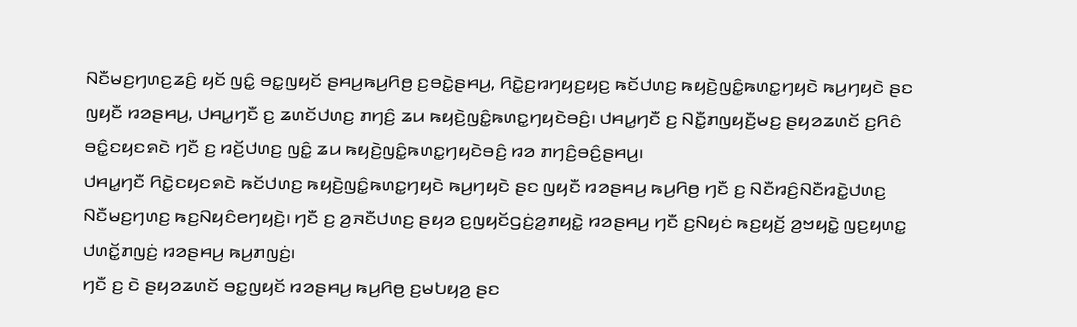ꤡꤢꤪꤗꤢ꤬ꤚꤛꤢ꤬ꤘꤢꤨ꤬ ꤟꤢꤩ ꤜꤢꤨ꤭ ꤋꤢ꤭ꤜꤟꤢꤩ ꤔꤌꤣ꤬ꤒꤣ꤬ꤖꤥ꤬ ꤢ꤬ꤋꤢꤧ꤭ꤔꤌꤣ꤬, ꤖꤢꤧ꤭ꤢ꤬ꤙꤚꤟꤢ꤬ꤟꤢ꤬ ꤒꤢꤩꤓꤛꤢ꤬ ꤒꤟꤢꤧ꤬ꤜꤢꤨ꤭ꤒꤛꤢ꤭ꤚꤟꤢꤧ ꤒꤣ꤬ꤚꤟꤢꤧ ꤔꤢ ꤜꤟꤢꤪ ꤙꤤꤔꤌꤣ꤬, ꤓꤌꤣ꤭ꤚꤢꤪ ꤢ꤬ ꤘꤛꤢꤩꤓꤛꤢ꤬ ꤊꤚꤢꤨ꤬ ꤘꤣ ꤒꤟꤢꤧ꤬ꤜꤢꤨ꤭ꤒꤛꤢ꤭ꤚꤟꤢꤧꤋꤢꤨ꤬꤯ ꤓꤌꤣ꤭ꤚꤢꤪ ꤢ꤬ ꤡꤢꤪ꤭ꤊꤜꤟꤢꤪ꤬ꤗꤢ꤬ ꤔꤟꤤꤘꤛꤢꤩ ꤢ꤬ꤖꤢꤨ ꤋꤢꤨ꤭ꤢꤟꤢꤎꤢꤧ ꤚꤢꤪ ꤢ꤬ ꤙꤢꤩ꤬ꤓꤛꤢ꤬ ꤜꤢꤨ꤭ ꤘꤣ ꤒꤟꤢꤧ꤬ꤜꤢꤨ꤭ꤒꤛꤢ꤭ꤚꤟꤢꤧꤋꤢꤨ꤬ ꤙꤤ ꤊꤚꤢꤨ꤬ꤋꤢꤨ꤬ꤔꤌꤣ꤬꤯
ꤓꤌꤣ꤭ꤚꤢꤪ ꤖꤢꤧ꤭ꤢꤟꤢꤎꤢꤧ ꤒꤢꤩꤓꤛꤢ꤬ ꤒꤟꤢꤧ꤬ꤜꤢꤨ꤭ꤒꤛꤢ꤭ꤚꤟꤢꤧ ꤒꤣ꤬ꤚꤟꤢꤧ ꤔꤢ ꤜꤟꤢꤪ ꤙꤤꤔꤌꤣ꤬ ꤒꤣ꤬ꤖꤥ꤬ ꤚꤢꤪ ꤢ꤬ ꤡꤢꤪꤙꤢꤨ꤬ꤡꤢꤪꤙꤢꤧ꤭ꤓꤛꤢ꤬ ꤡꤢꤪꤗꤢ꤬ꤚꤛꤢ꤬ ꤒꤢ꤬ꤡꤟꤢꤨꤕꤚꤟꤢꤧ꤬꤯ ꤚꤢꤪ ꤢ꤬ ꤤ꤬ꤏꤢꤪꤓꤛꤢ꤬ ꤔꤟꤤ ꤢ꤬ꤜꤟꤢꤩꤞꤢꤦ꤬ꤤ꤬ꤊꤟꤢꤧ꤭ ꤙꤤꤔꤌꤣ꤬ ꤚꤢꤪ ꤢ꤬ꤡꤟꤢꤦ ꤒꤢ꤬ꤟꤢꤩ꤬ ꤤ꤬ꤠꤟꤢꤧ꤭ ꤜꤢ꤬ꤟꤛꤢ꤭ ꤓꤛꤢꤩ꤭ꤊꤜꤢꤦ꤬ ꤙꤤꤔꤌꤣ꤬ ꤒꤣ꤬ꤊꤜꤢꤦ꤬꤯
ꤚꤢꤪ ꤢ꤬ ꤢꤧ ꤔꤟꤤꤘꤛꤢꤩ ꤋꤢ꤭ꤜꤟꤢꤩ ꤙꤤꤔꤌꤣ꤬ ꤒꤣ꤬ꤖꤥ꤬ ꤢ꤬ꤗꤝꤟꤤ꤬ ꤔꤢ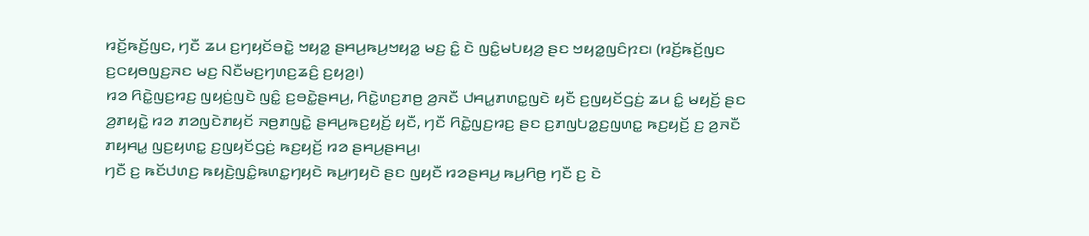ꤙꤢꤩ꤬ꤒꤢꤩ꤬ꤜꤢ, ꤚꤢꤪ ꤘꤣ ꤢ꤬ꤚꤟꤢꤩꤋꤢꤧ꤭ ꤠꤟꤤ꤭ ꤔꤌꤣ꤬ꤒꤣ꤬ꤠꤟꤤ꤭ ꤗꤢ꤬ ꤢꤨ꤭ ꤢꤧ ꤜꤢꤨ꤭ꤗꤝꤟꤤ꤬ ꤔꤢ ꤠꤟꤤ꤭ꤜꤢꤨꤐꤢ꤯ (ꤙꤢꤩ꤬ꤒꤢꤩ꤬ꤜꤢ ꤢ꤬ꤍꤟꤥꤜꤢ꤬ꤏꤢ ꤗꤢ꤬ ꤡꤢꤪꤗꤢ꤬ꤚꤛꤢ꤬ꤘꤢꤨ꤬ ꤢ꤬ꤟꤤ꤬꤯)
ꤙꤤ ꤖꤢꤧ꤭ꤜꤢ꤬ꤙꤢ꤬ ꤜꤟꤢꤦ꤬ꤜꤢꤧ ꤜꤢꤨ꤭ ꤢ꤬ꤋꤢꤧ꤭ꤔꤌꤣ꤬, ꤖꤢꤧ꤭ꤛꤢ꤬ꤊꤥ꤬ ꤤ꤬ꤏꤢꤪ ꤓꤌꤣ꤭ꤊꤛꤢ꤭ꤜꤢꤧ ꤟꤢꤪ ꤢ꤬ꤜꤟꤢꤩꤞꤢꤦ꤬ ꤘꤣ ꤢꤨ꤭ ꤗꤟꤢꤩ꤬ ꤔꤢ ꤤ꤬ꤊꤟꤢꤧ꤭ ꤙꤤ ꤊꤤꤜꤢꤧꤊꤟꤢꤩ ꤏꤥ꤬ꤊꤜꤢꤧ꤭ ꤔꤌꤣ꤬ꤒꤢ꤬ꤟꤢꤩ꤬ ꤟꤢꤪ, ꤚꤢꤪ ꤖꤢꤧ꤭ꤜꤢ꤬ꤙꤢ꤬ ꤔꤢ ꤢ꤬ꤊꤜꤝꤤ꤭ꤢ꤬ꤜꤛꤢ꤭ ꤒꤢ꤬ꤟꤢꤩ꤬ ꤢ꤬ ꤤ꤬ꤏꤢꤪ ꤊꤟꤌꤣ꤭ ꤜꤢ꤬ꤟꤛꤢ꤭ ꤢ꤬ꤜꤟꤢꤩꤞꤢꤦ꤬ ꤒꤢ꤬ꤟꤢꤩ꤬ ꤙꤤ ꤔꤌꤣ꤬ꤔꤌꤣ꤬꤯
ꤚꤢꤪ ꤢ꤬ ꤒꤢꤩꤓꤛꤢ꤬ ꤒꤟꤢꤧ꤬ꤜꤢꤨ꤭ꤒꤛꤢ꤭ꤚꤟꤢꤧ ꤒꤣ꤬ꤚꤟꤢꤧ ꤔꤢ ꤜꤟꤢꤪ ꤙꤤꤔꤌꤣ꤬ ꤒꤣ꤬ꤖꤥ꤬ ꤚꤢꤪ ꤢ꤬ ꤢꤧ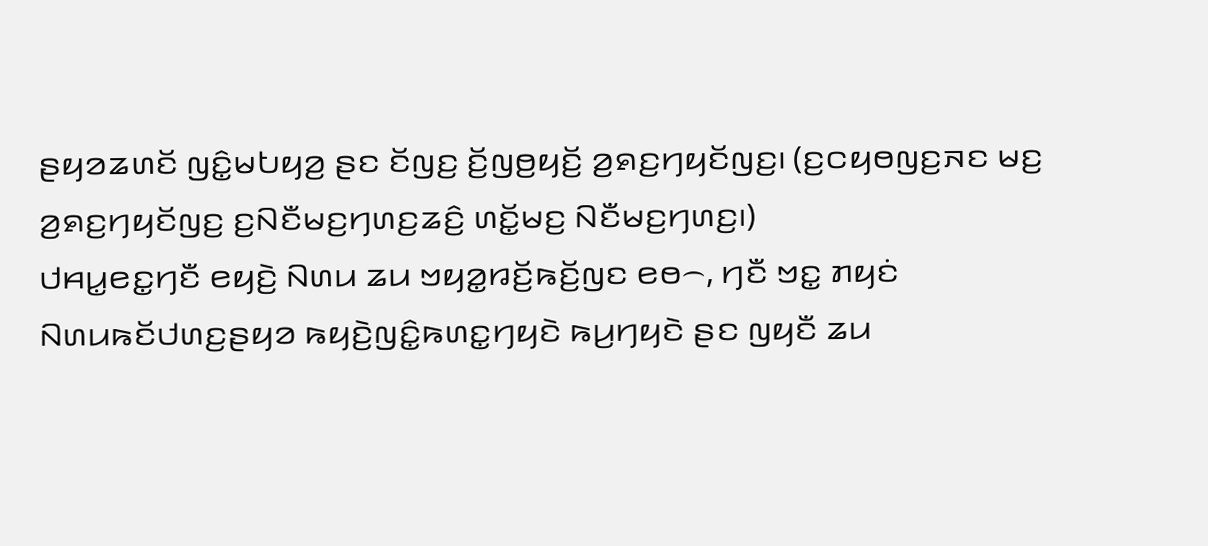ꤔꤟꤤꤘꤛꤢꤩ ꤜꤢꤨ꤭ꤗꤝꤟꤤ꤬ ꤔꤢ ꤢꤩꤜꤢ꤬ ꤢꤩ꤬ꤜꤥ꤬ꤟꤢꤩ꤬ ꤤ꤬ꤎꤢ꤬ꤚꤟꤢꤩꤜꤢ꤬꤯ (ꤢ꤬ꤍꤟꤥꤜꤢ꤬ꤏꤢ ꤗꤢ꤬ ꤤ꤬ꤎꤢ꤬ꤚꤟꤢꤩꤜꤢ꤬ ꤢ꤬ꤡꤢꤪꤗꤢ꤬ꤚꤛꤢ꤬ꤘꤢꤨ꤬ ꤛꤢꤩ꤭ꤗꤢ꤬ ꤡꤢꤪꤗꤢ꤬ꤚꤛꤢ꤬꤯)
ꤓꤌꤣ꤭ꤕꤢ꤭ꤚꤢꤪ ꤕꤟꤢꤧ꤬ ꤡꤛꤣ ꤘꤣ ꤠꤟꤤ꤭ꤙꤢꤩ꤬ꤒꤢꤩ꤬ꤜꤢ ꤕꤥ꤮, ꤚꤢꤪ ꤠꤢ꤭ ꤊꤟꤢꤦ ꤡꤛꤣꤒꤢꤩꤓꤛꤢ꤬ꤔꤟꤤ ꤒꤟꤢꤧ꤬ꤜꤢꤨ꤭ꤒꤛꤢ꤭ꤚꤟꤢꤧ ꤒꤣ꤬ꤚꤟꤢꤧ ꤔꤢ ꤜꤟꤢꤪ ꤘꤣ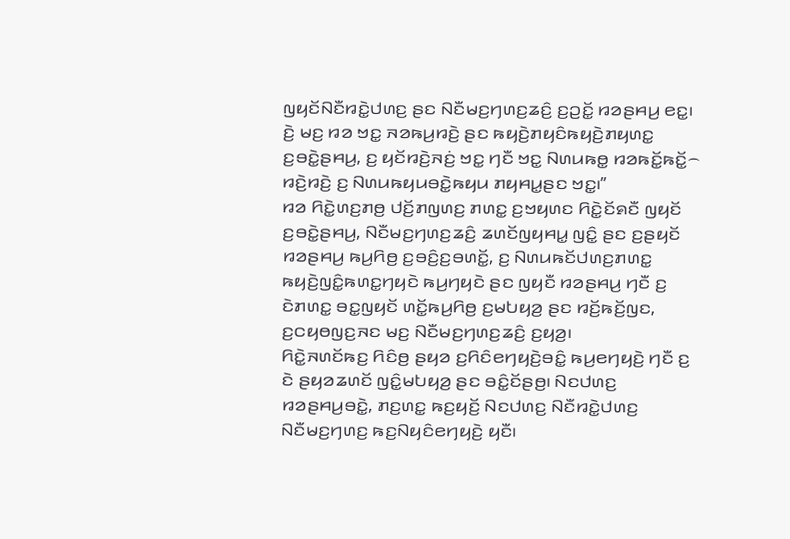ꤜꤟꤢꤩꤡꤢꤪꤙꤢꤧ꤭ꤓꤛꤢ꤬ ꤔꤢ ꤡꤢꤪꤗꤢ꤬ꤚꤛꤢ꤬ꤘꤢꤨ꤬ ꤢ꤬ꤑꤢꤩ꤭ ꤙꤤꤔꤌꤣ꤬ ꤕꤢ꤭꤯ ꤢꤧ꤬ ꤗꤢ꤬ ꤙꤤ ꤠꤢ꤭ ꤏꤤꤒꤣ꤬ꤙꤢꤧ꤬ ꤔꤢ ꤒꤟꤢꤧ꤬ꤊꤟꤢꤨꤒꤟꤢꤧ꤬ꤊꤟꤛꤢ꤭ ꤢ꤬ꤋꤢꤧ꤭ꤔꤌꤣ꤬, ꤢ꤬ ꤟꤢꤩꤙꤢꤧ꤬ꤏꤢꤦ꤬ ꤠꤢ꤭ ꤚꤢꤪ ꤠꤢ꤭ ꤡꤛꤣꤒꤥ꤭ ꤙꤤꤒꤢꤩ꤭ꤒꤢꤩ꤭꤮ ꤙꤢꤧ꤬ꤙꤢꤧ꤬ ꤢ꤬ ꤡꤛꤣꤒꤟꤣꤋꤢꤧ꤭ꤒꤟꤣ ꤊꤟꤌꤣ꤭ꤔꤢ ꤠꤢ꤭꤯”
ꤙꤤ ꤖꤢꤧ꤭ꤛꤢ꤬ꤊꤥ꤬ ꤓꤢꤩ꤬ꤊꤜꤛꤢ꤬ ꤊꤛꤢ꤭ ꤢ꤬ꤠꤟꤛꤢ ꤖꤢꤧ꤭ꤢꤩꤎꤢꤪ ꤜꤟꤢꤩ ꤢ꤬ꤋꤢꤧ꤭ꤔꤌꤣ꤬, ꤡꤢꤪꤗꤢ꤬ꤚꤛꤢ꤬ꤘꤢꤨ꤬ ꤘꤛꤢꤩꤜꤟꤌꤣ꤭ ꤜꤢꤨ꤭ ꤔꤢ ꤢ꤬ꤔꤟꤢꤩ ꤙꤤꤔꤌꤣ꤬ ꤒꤣ꤬ꤖꤥ꤬ ꤢ꤬ꤋꤢꤨ꤬ꤢ꤬ꤋꤛꤢꤩ꤭, ꤢ꤬ ꤡꤛꤣꤒꤢꤩꤓꤛꤢ꤬ꤊꤛꤢ꤭ ꤒꤟꤢꤧ꤬ꤜꤢꤨ꤭ꤒꤛꤢ꤭ꤚꤟꤢꤧ ꤒꤣ꤬ꤚꤟꤢꤧ ꤔꤢ ꤜꤟꤢꤪ ꤙꤤꤔꤌꤣ꤬ ꤚꤢꤪ ꤢ꤬ ꤢꤧꤊꤛꤢ꤭ ꤋꤢ꤭ꤜꤟꤢꤩ ꤛꤢꤩ꤭ꤒꤣ꤬ꤖꤥ꤬ ꤢ꤬ꤗꤝꤟꤤ꤬ ꤔꤢ ꤙꤢꤩ꤬ꤒꤢꤩ꤬ꤜꤢ, ꤢ꤬ꤍꤟꤥꤜꤢ꤬ꤏꤢ ꤗꤢ꤬ ꤡꤢꤪꤗꤢ꤬ꤚꤛꤢ꤬ꤘꤢꤨ꤬ ꤢ꤬ꤟꤤ꤬꤯
ꤖꤢꤧ꤭ꤏꤛꤢꤩꤒꤢ꤬ ꤖꤢꤨꤥ꤬ ꤔꤟꤤ ꤢ꤬ꤖꤢꤨꤕꤚꤟꤢꤧ꤬ꤋꤢꤨ꤭ ꤒꤣ꤬ꤕꤚꤟꤢꤧ꤬ ꤚꤢꤪ ꤢ꤬ ꤢꤧ ꤔꤟꤤꤘꤛꤢꤩ ꤜꤢꤨ꤭ꤗꤝꤟꤤ꤬ ꤔꤢ ꤋꤢꤨ꤭ꤢꤩꤔꤥ꤬꤯ ꤡꤢꤓꤛꤢ꤬ ꤙꤤꤔꤌꤣ꤬ꤋꤢꤧ꤭, ꤊꤢ꤬ꤛꤢ꤭ ꤒꤢ꤬ꤟꤢꤩ꤬ ꤡꤢꤓꤛꤢ꤬ ꤡꤢꤪꤙꤢꤧ꤭ꤓꤛꤢ꤬ ꤡꤢꤪꤗꤢ꤬ꤚꤛꤢ꤬ ꤒꤢ꤬ꤡꤟꤢꤨꤕꤚꤟꤢꤧ꤬ ꤟꤢꤪ꤯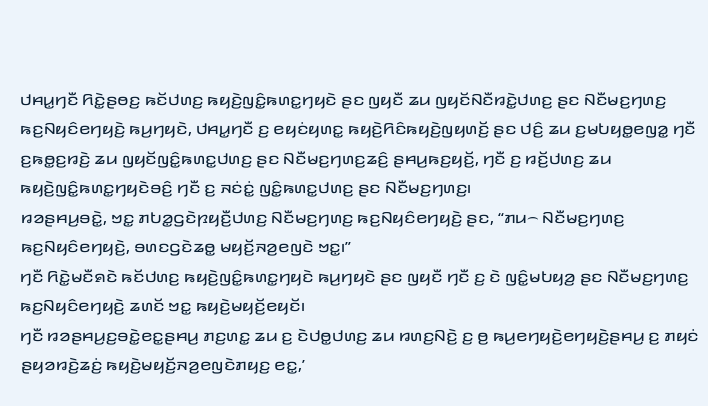ꤓꤌꤣ꤭ꤚꤢꤪ ꤖꤢꤧ꤭ꤔꤥꤢ꤬ ꤒꤢꤩꤓꤛꤢ꤬ ꤒꤟꤢꤧ꤬ꤜꤢꤨ꤭ꤒꤛꤢ꤭ꤚꤟꤢꤧ ꤔꤢ ꤜꤟꤢꤪ ꤘꤣ ꤜꤟꤢꤩꤡꤢꤪꤙꤢꤧ꤭ꤓꤛꤢ꤬ ꤔꤢ ꤡꤢꤪꤗꤢ꤬ꤚꤛꤢ꤬ ꤒꤢ꤬ꤡꤟꤢꤨꤕꤚꤟꤢꤧ꤬ ꤒꤣ꤬ꤚꤟꤢꤧ, ꤓꤌꤣ꤭ꤚꤢꤪ ꤢ꤬ ꤕꤟꤢꤦꤟꤛꤢ꤭ ꤒꤟꤢꤧ꤬ꤖꤢꤨꤒꤟꤢꤧ꤬ꤜꤟꤛꤢꤩ꤬ ꤔꤢ ꤓꤢꤨ꤬ ꤘꤣ ꤢ꤬ꤗꤝꤟꤥ꤭ꤕꤜꤤ꤭ ꤚꤢꤪ ꤢ꤬ꤒꤥ꤭ꤢ꤬ꤙꤢꤧ꤬ ꤘꤣ ꤜꤟꤢꤩꤜꤢꤨ꤭ꤒꤛꤢ꤭ꤓꤛꤢ꤬ ꤔꤢ ꤡꤢꤪꤗꤢ꤬ꤚꤛꤢ꤬ꤘꤢꤨ꤬ ꤔꤌꤣ꤬ꤒꤢ꤬ꤟꤢꤩ꤬, ꤚꤢꤪ ꤢ꤬ ꤙꤢꤩ꤬ꤓꤛꤢ꤬ ꤘꤣ ꤒꤟꤢꤧ꤬ꤜꤢꤨ꤭ꤒꤛꤢ꤭ꤚꤟꤢꤧꤋꤢꤨ꤬ ꤚꤢꤪ ꤢ꤬ ꤏꤢꤦꤢꤦ꤭ ꤜꤢꤨ꤭ꤒꤛꤢ꤭ꤓꤛꤢ꤬ ꤔꤢ ꤡꤢꤪꤗꤢ꤬ꤚꤛꤢ꤬꤯
ꤙꤤꤔꤌꤣ꤬ꤋꤢꤧ꤭, ꤠꤢ꤭ ꤊꤝꤤ꤭ꤞꤢꤧꤐꤟꤢꤪ꤬ꤓꤛꤢ꤬ ꤡꤢꤪꤗꤢ꤬ꤚꤛꤢ꤬ ꤒꤢ꤬ꤡꤟꤢꤨꤕꤚꤟꤢꤧ꤬ ꤔꤢ, “ꤊꤣ꤮ ꤡꤢꤪꤗꤢ꤬ꤚꤛꤢ꤬ ꤒꤢ꤬ꤡꤟꤢꤨꤕꤚꤟꤢꤧ꤬, ꤋꤛꤢꤞꤢꤧꤘꤥ꤭ ꤗꤟꤢꤩ꤬ꤏꤤ꤬ꤕꤜꤢꤧ ꤠꤢ꤭꤯”
ꤚꤢꤪ ꤖꤢꤧ꤭ꤗꤢꤪꤎꤢꤧ ꤒꤢꤩꤓꤛꤢ꤬ ꤒꤟꤢꤧ꤬ꤜꤢꤨ꤭ꤒꤛꤢ꤭ꤚꤟꤢꤧ ꤒꤣ꤬ꤚꤟꤢꤧ ꤔꤢ ꤜꤟꤢꤪ ꤚꤢꤪ ꤢ꤬ ꤢꤧ ꤜꤢꤨ꤭ꤗꤝꤟꤤ꤬ ꤔꤢ ꤡꤢꤪꤗꤢ꤬ꤚꤛꤢ꤬ ꤒꤢ꤬ꤡꤟꤢꤨꤕꤚꤟꤢꤧ꤬ ꤘꤛꤢꤩ ꤠꤢ꤭ ꤒꤟꤢꤧ꤬ꤗꤟꤢꤩ꤬ꤕꤟꤢꤩ꤯
ꤚꤢꤪ ꤙꤤꤔꤌꤣ꤬ꤢ꤬ꤋꤢꤧ꤭ꤕꤢ꤭ꤔꤌꤣ꤬ ꤊꤢ꤬ꤛꤢ꤭ ꤘꤣ ꤢ꤬ ꤢꤧꤓꤥ꤭ꤓꤛꤢ꤬ ꤘꤣ ꤙꤛꤢ꤬ꤡꤢꤧ꤬ ꤢ꤬ ꤥ꤬ ꤒꤣ꤬ꤕꤚꤟꤢꤧ꤬ꤕꤚꤟꤢꤧ꤬ꤔꤌꤣ꤬ ꤢ꤬ ꤊꤟꤢꤦ ꤔꤟꤤꤙꤢꤧ꤬ꤘꤢꤦ꤬ ꤒꤟꤢꤧ꤬ꤗꤟꤢꤩ꤬ꤏꤤ꤬ꤕꤜꤢꤧꤊꤟꤢ꤬ ꤕꤢ꤭,’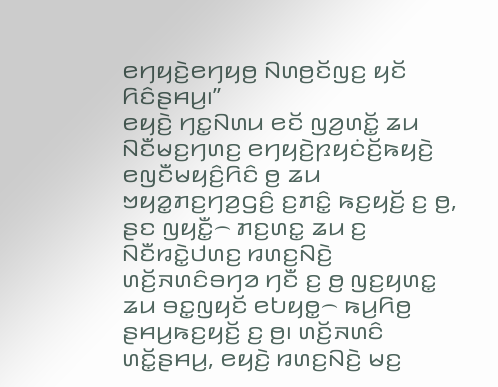ꤕꤚꤟꤢꤧ꤬ꤕꤚꤟꤥ꤬ ꤡꤛꤥ꤬ꤢꤩꤜꤢ꤬ ꤟꤢꤩ ꤖꤢꤨꤔꤌꤣ꤬꤯”
ꤕꤟꤢꤧ꤬ ꤚꤢ꤭ꤡꤛꤣ ꤕꤢꤩ ꤜꤤ꤬ꤛꤢꤩ꤭ ꤘꤣ ꤡꤢꤪꤗꤢ꤬ꤚꤛꤢ꤬ ꤕꤚꤟꤢꤧ꤬ꤐꤟꤢꤦꤢꤩ꤬ꤒꤟꤢꤧ꤬ ꤕꤜꤢꤪꤗꤟꤢꤨ꤬ꤖꤢꤨ ꤥ꤬ ꤘꤣ ꤠꤟꤤ꤭ꤊꤢ꤬ꤚꤤ꤬ꤞꤢꤨ꤬ ꤢ꤬ꤊꤢꤨ꤭ ꤒꤢ꤬ꤟꤢꤩ꤬ ꤢ꤬ ꤥ꤬, ꤔꤢ ꤜꤟꤢꤪ꤭꤮ ꤊꤢ꤬ꤛꤢ꤭ ꤘꤣ ꤢ꤬ ꤡꤢꤪꤙꤢꤧ꤭ꤓꤛꤢ꤬ ꤙꤛꤢ꤬ꤡꤢꤧ꤬ ꤛꤢꤩ꤬ꤏꤛꤢꤨꤋꤚꤤ ꤚꤢꤪ ꤢ꤬ ꤥ꤬ ꤜꤢ꤬ꤟꤛꤢ꤭ ꤘꤣ ꤋꤢ꤭ꤜꤟꤢꤩ ꤕꤝꤟꤥ꤭꤮ ꤒꤣ꤬ꤖꤥ꤬ ꤔꤌꤣ꤬ꤒꤢ꤬ꤟꤢꤩ꤬ ꤢ꤬ ꤥ꤬꤯ ꤛꤢꤩ꤬ꤏꤛꤢꤨ ꤛꤢꤩ꤭ꤔꤌꤣ꤬, ꤕꤟꤢꤧ꤬ ꤙꤛꤢ꤬ꤡꤢꤧ꤬ ꤗꤢ꤬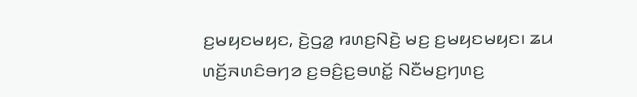ꤢ꤬ꤗꤟꤢꤗꤟꤢ, ꤢꤧ꤬ꤞꤤ꤭ ꤙꤛꤢ꤬ꤡꤢꤧ꤬ ꤗꤢ꤬ ꤢ꤬ꤗꤟꤢꤗꤟꤢ꤯ ꤘꤣ ꤛꤢꤩ꤬ꤏꤛꤢꤨꤋꤚꤤ ꤢ꤬ꤋꤢꤨ꤬ꤢ꤬ꤋꤛꤢꤩ꤭ ꤡꤢꤪꤗꤢ꤬ꤚꤛꤢ꤬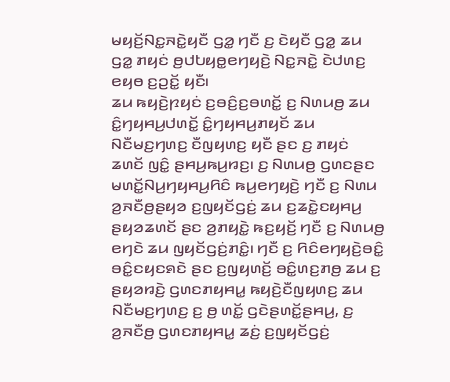ꤗꤟꤢꤩ꤬ꤡꤢ꤭ꤏꤢꤧ꤭ꤟꤢꤪ ꤞꤤ꤭ ꤚꤢꤪ ꤢ꤬ ꤢꤧꤟꤢꤪ ꤞꤤ꤭ ꤘꤣ ꤞꤤ꤭ ꤊꤟꤢꤦ ꤥ꤬ꤓꤝꤟꤥ꤭ꤕꤚꤟꤢꤧ꤬ ꤡꤢ꤭ꤏꤢꤧ꤭ ꤢꤧꤓꤛꤢ꤬ ꤕꤟꤥ ꤢ꤬ꤑꤢꤩ꤭ ꤟꤢꤪ꤯
ꤘꤣ ꤒꤟꤢꤧ꤬ꤐꤟꤢꤦ ꤢ꤬ꤋꤢꤨ꤬ꤢ꤬ꤋꤛꤢꤩ꤭ ꤢ꤬ ꤡꤛꤣꤥ꤬ ꤘꤣ ꤢꤨ꤭ꤚꤟꤌꤣ꤬ꤓꤛꤢꤩ꤭ ꤢꤨ꤭ꤚꤟꤌꤣ꤬ꤊꤟꤢꤩ ꤘꤣ ꤡꤢꤪꤗꤢ꤬ꤚꤛꤢ꤬ ꤢꤪꤜꤟꤛꤢ꤬ ꤟꤢꤪ ꤔꤢ ꤢ꤬ ꤊꤟꤢꤦ ꤘꤛꤢꤩ ꤜꤢꤨ꤭ ꤔꤌꤣ꤬ꤒꤣ꤬ꤙꤢ꤬꤯ ꤢ꤬ ꤡꤛꤣꤥ꤬ ꤞꤛꤢꤔꤢ ꤗꤛꤢꤩ꤭ꤡꤣ꤬ꤚꤟꤌꤣ꤬ꤖꤢꤨ ꤒꤣ꤬ꤕꤚꤟꤢꤧ꤬ ꤚꤢꤪ ꤢ꤬ ꤡꤛꤣ ꤤ꤬ꤏꤢꤪꤥ꤬ꤔꤟꤤ ꤢ꤬ꤜꤟꤢꤩꤞꤢꤦ꤬ ꤘꤣ ꤢ꤬ꤘꤢꤧ꤭ꤢꤟꤌꤣ꤬ ꤔꤟꤤꤘꤛꤢꤩ ꤔꤢ ꤤ꤬ꤊꤟꤢꤧ꤭ ꤒꤢ꤬ꤟꤢꤩ꤬ ꤚꤢꤪ ꤢ꤬ ꤡꤛꤣꤥ꤬ ꤕꤚꤢꤧ ꤘꤣ ꤜꤟꤢꤩꤞꤢꤦ꤬ꤊꤢꤨ꤭꤯ ꤚꤢꤪ ꤢ꤬ ꤖꤢꤨꤕꤚꤟꤢꤧ꤬ꤋꤢꤨ꤭ ꤋꤢꤨ꤭ꤢꤟꤢꤎꤢꤧ ꤔꤢ ꤢ꤬ꤜꤟꤛꤢꤩ꤬ ꤋꤢꤨ꤭ꤛꤢ꤬ꤊꤥ꤬ ꤘꤣ ꤢ꤬ ꤔꤟꤤꤙꤢꤧ꤬ ꤞꤛꤢꤊꤟꤌꤣ꤭ ꤒꤟꤢꤧ꤬ꤢꤪꤜꤟꤛꤢ꤬ ꤘꤣ ꤡꤢꤪꤗꤢ꤬ꤚꤛꤢ꤬ ꤢ꤬ ꤥ꤬ ꤛꤢꤩ꤭ ꤞꤢꤧꤔꤛꤢꤩ꤭ꤔꤌꤣ꤬, ꤢ꤬ ꤤ꤬ꤏꤢꤪꤥ꤬ ꤞꤛꤢꤊꤟꤌꤣ꤭ ꤘꤢꤦ꤬ ꤢ꤬ꤜꤟꤢꤩꤞꤢꤦ꤬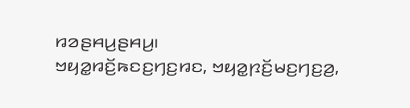ꤙꤤꤔꤌꤣ꤬ꤔꤌꤣ꤬꤯
ꤠꤟꤤ꤭ꤙꤢꤩ꤬ꤒꤢꤢ꤬ꤚꤢ꤬ꤙꤢ, ꤠꤟꤤ꤭ꤐꤢꤩ꤬ꤗꤢ꤬ꤚꤢ꤬ꤤ꤬,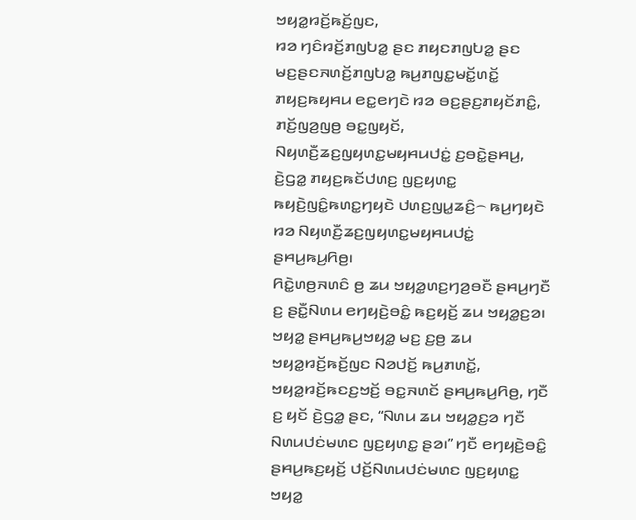ꤠꤟꤤ꤭ꤙꤢꤩ꤬ꤒꤢꤩ꤬ꤜꤢ,
ꤙꤤ ꤚꤢꤨꤙꤢꤩ꤬ꤊꤜꤝꤤ꤭ ꤔꤢ ꤊꤟꤢꤊꤜꤝꤤ꤭ ꤔꤢ ꤗꤢ꤬ꤔꤢꤏꤛꤢꤩ꤬ꤊꤜꤝꤤ꤭ ꤒꤣ꤬ꤊꤜꤢ꤭ꤗꤢꤩ꤭ꤛꤢꤩ꤭ ꤊꤟꤢ꤬ꤒꤟꤌꤣ ꤕꤢ꤭ꤕꤚꤢꤧ ꤙꤤ ꤋꤢ꤬ꤔꤢ꤬ꤊꤟꤢꤩꤊꤢꤨ꤭, ꤊꤢꤩ꤬ꤜꤤ꤬ꤜꤥ꤬ ꤋꤢ꤭ꤜꤟꤢꤩ, ꤡꤟꤛꤢꤪ꤬ꤘꤢ꤬ꤜꤟꤛꤢ꤭ꤗꤟꤌꤣꤓꤢꤦ꤭ ꤢ꤬ꤋꤢꤧ꤭ꤔꤌꤣ꤬, ꤢꤧ꤬ꤞꤤ꤭ ꤊꤟꤢ꤬ꤒꤢꤩꤓꤛꤢ꤬ ꤜꤢ꤬ꤟꤛꤢ꤭ ꤒꤟꤢꤧ꤬ꤜꤢꤨ꤭ꤒꤛꤢ꤭ꤚꤟꤢꤧ ꤓꤛꤢ꤬ꤜꤣ꤭ꤘꤢꤨ꤬꤮ ꤒꤣ꤬ꤚꤟꤢꤧ ꤙꤤ ꤡꤟꤛꤢꤪ꤬ꤘꤢ꤬ꤜꤟꤛꤢ꤭ꤗꤟꤌꤣꤓꤢꤦ꤭ ꤔꤌꤣ꤬ꤒꤣ꤬ꤖꤥ꤬꤯
ꤖꤢꤧ꤭ꤛꤥ꤬ꤏꤛꤢꤨ ꤥ꤬ ꤘꤣ ꤠꤟꤤ꤭ꤛꤢ꤬ꤚꤤ꤬ꤋꤢꤪ ꤔꤌꤣ꤬ꤚꤢꤪ ꤢ꤬ ꤔꤢꤪ꤭ꤡꤛꤣ ꤕꤚꤟꤢꤧ꤬ꤋꤢꤨ꤭ ꤒꤢ꤬ꤟꤢꤩ꤬ ꤘꤣ ꤠꤟꤤ꤭ꤢ꤬ꤤ꤯ ꤠꤟꤤ꤭ ꤔꤌꤣ꤬ꤒꤣ꤬ꤠꤟꤤ꤭ ꤗꤢ꤬ ꤢ꤬ꤥ꤬ ꤘꤣ ꤠꤟꤤ꤭ꤙꤢꤩ꤬ꤒꤢꤩ꤬ꤜꤢ ꤡꤤꤓꤢꤩ꤬ ꤒꤣ꤬ꤊꤛꤢꤩ꤭, ꤠꤟꤤ꤭ꤙꤢꤩ꤬ꤒꤢꤢ꤬ꤠꤢꤩ꤬ ꤋꤢ꤭ꤏꤛꤢꤩ ꤔꤌꤣ꤬ꤒꤣ꤬ꤖꤥ꤬, ꤚꤢꤪ ꤢ꤬ ꤟꤢꤩ ꤢꤧ꤬ꤞꤤ꤭ ꤔꤢ, “ꤡꤛꤣ ꤘꤣ ꤠꤟꤤ꤭ꤢ꤬ꤤ ꤚꤢꤪ ꤡꤛꤣꤓꤢꤦꤗꤛꤢ ꤜꤢ꤬ꤟꤛꤢ꤭ ꤔꤤ꤯” ꤚꤢꤪ ꤕꤚꤟꤢꤧ꤬ꤋꤢꤨ꤭ ꤔꤌꤣ꤬ꤒꤢ꤬ꤟꤢꤩ꤬ ꤓꤢꤩ꤬ꤡꤛꤣꤓꤢꤦꤗꤛꤢ ꤜꤢ꤬ꤟꤛꤢ꤭ ꤠꤟꤤ꤭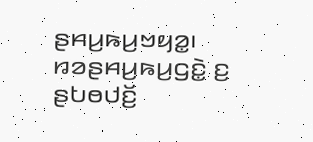ꤔꤌꤣ꤬ꤒꤣ꤬ꤠꤟꤤ꤭꤯
ꤙꤤꤔꤌꤣ꤬ꤒꤣ꤬ꤞꤢꤧ꤭ ꤢ꤬ ꤔꤝꤥꤓꤢꤩ꤬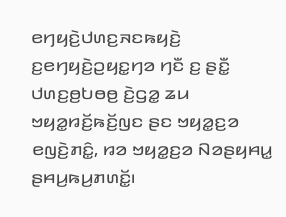ꤕꤚꤟꤢꤧ꤬ꤓꤛꤢ꤬ꤏꤢꤒꤟꤢꤧ꤬ ꤢ꤬ꤕꤚꤟꤢꤧ꤬ꤑꤟꤢ꤭ꤚꤤ ꤚꤢꤪ ꤢ꤬ ꤔꤢꤪ꤭ ꤓꤛꤢ꤬ꤥ꤬ꤝꤥꤥ꤬ ꤢꤧ꤬ꤞꤤ꤭ ꤘꤣ ꤠꤟꤤ꤭ꤙꤢꤩ꤬ꤒꤢꤩ꤬ꤜꤢ ꤔꤢ ꤠꤟꤤ꤭ꤢ꤬ꤤ ꤕꤜꤢꤧ꤬ꤊꤢꤨ꤭, ꤙꤤ ꤠꤟꤤ꤭ꤢ꤬ꤤ ꤡꤤꤔꤟꤌꤣ꤭ ꤔꤌꤣ꤬ꤒꤣ꤬ꤊꤛꤢꤩ꤭꤯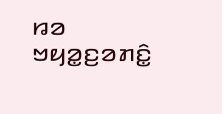ꤙꤤ ꤠꤟꤤ꤭ꤢ꤬ꤤꤊꤢꤨ꤭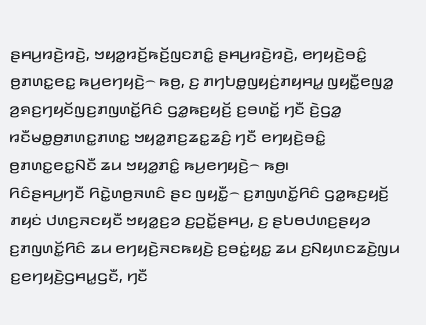ꤔꤌꤣ꤬ꤙꤢꤧ꤬ꤙꤢꤧ꤬, ꤠꤟꤤ꤭ꤙꤢꤩ꤬ꤒꤢꤩ꤬ꤜꤢꤊꤢꤨ꤭ ꤔꤌꤣ꤬ꤙꤢꤧ꤬ꤙꤢꤧ꤬, ꤕꤚꤟꤢꤧ꤬ꤋꤢꤨ꤭ ꤥ꤬ꤊꤛꤢ꤭ꤕꤢ꤭ ꤒꤣ꤬ꤕꤚꤟꤢꤧ꤬꤮ ꤒꤥ꤬, ꤢ꤬ ꤊꤚꤝꤥ꤭ꤜꤟꤢꤦ꤬ꤊꤟꤌꤣ꤭ ꤜꤟꤢꤪ꤭ꤕꤜꤤ꤭ ꤤ꤬ꤎꤢ꤬ꤚꤟꤢꤩꤜꤢ꤬ꤊꤜꤛꤢꤩ꤭ꤖꤢꤨ ꤞꤤ꤭ꤒꤢ꤬ꤟꤢꤩ꤬ ꤢ꤬ꤋꤛꤢꤩ꤭ ꤚꤢꤪ ꤢꤧ꤬ꤞꤤ꤭ ꤙꤢꤪꤗꤥ꤭ꤥ꤬ꤊꤛꤢ꤭ꤊꤛꤢ꤭ ꤠꤟꤤ꤭ꤊꤢ꤬ꤘꤢ꤭ꤘꤢꤨ꤬ ꤚꤢꤪ ꤕꤚꤟꤢꤧ꤬ꤋꤢꤨ꤭ ꤥ꤬ꤊꤛꤢ꤭ꤕꤢ꤭ꤡꤢꤪ ꤘꤣ ꤠꤟꤤ꤭ꤊꤢꤨ꤭ ꤒꤣ꤬ꤕꤚꤟꤢꤧ꤬꤮ ꤒꤥ꤬꤯
ꤖꤢꤨꤔꤌꤣ꤬ꤚꤢꤪ ꤖꤢꤧ꤭ꤛꤥ꤬ꤏꤛꤢꤨ ꤔꤢ ꤜꤟꤢꤪ꤭꤮ ꤢ꤬ꤊꤜꤛꤢꤩ꤭ꤖꤢꤨ ꤞꤤ꤭ꤒꤢ꤬ꤟꤢꤩ꤬ ꤊꤟꤢꤦ ꤓꤛꤢ꤬ꤏꤢꤟꤢꤪ ꤠꤟꤤ꤭ꤢ꤬ꤤ ꤢ꤬ꤑꤢꤩ꤭ꤔꤌꤣ꤬, ꤢ꤬ ꤔꤝꤥꤓꤛꤢ꤬ꤔꤟꤤ ꤢ꤬ꤊꤜꤛꤢꤩ꤭ꤖꤢꤨ ꤘꤣ ꤕꤚꤟꤢꤧ꤬ꤏꤢꤒꤟꤢꤧ꤬ ꤢ꤬ꤋꤢꤦ꤭ꤟꤢ꤭ ꤘꤣ ꤢ꤬ꤡꤟꤛꤢꤘꤢꤧ꤬ꤜꤣ ꤢ꤬ꤕꤚꤟꤢꤧ꤬ꤞꤌꤣ꤭ꤞꤢꤪ, ꤚꤢꤪ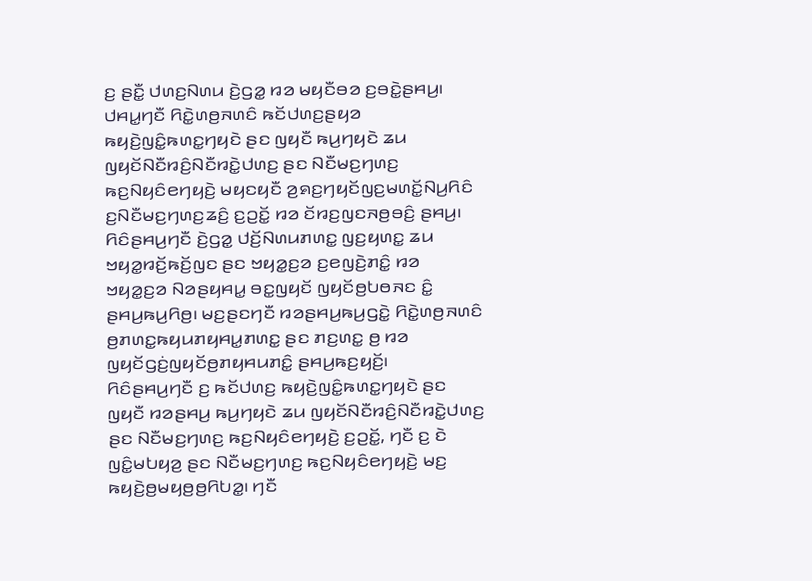ꤢ꤬ ꤔꤢꤪ꤭ ꤓꤛꤢ꤬ꤡꤛꤣ ꤢꤧ꤬ꤞꤤ꤭ ꤙꤤ ꤗꤟꤢꤪꤋꤤ ꤢ꤬ꤋꤢꤧ꤭ꤔꤌꤣ꤬꤯
ꤓꤌꤣ꤭ꤚꤢꤪ ꤖꤢꤧ꤭ꤛꤥ꤬ꤏꤛꤢꤨ ꤒꤢꤩꤓꤛꤢ꤬ꤔꤟꤤ ꤒꤟꤢꤧ꤬ꤜꤢꤨ꤭ꤒꤛꤢ꤭ꤚꤟꤢꤧ ꤔꤢ ꤜꤟꤢꤪ ꤒꤣ꤬ꤚꤟꤢꤧ ꤘꤣ ꤜꤟꤢꤩꤡꤢꤪꤙꤢꤨ꤬ꤡꤢꤪꤙꤢꤧ꤭ꤓꤛꤢ꤬ ꤔꤢ ꤡꤢꤪꤗꤢ꤬ꤚꤛꤢ꤬ ꤒꤢ꤬ꤡꤟꤢꤨꤕꤚꤟꤢꤧ꤬ ꤗꤟꤢꤟꤢꤪ ꤤ꤬ꤎꤢ꤬ꤚꤟꤢꤩꤜꤢ꤬ꤗꤛꤢꤩ꤭ꤡꤣ꤬ꤖꤢꤨ ꤢ꤬ꤡꤢꤪꤗꤢ꤬ꤚꤛꤢ꤬ꤘꤢꤨ꤬ ꤢ꤬ꤑꤢꤩ꤭ ꤙꤤ ꤢꤩꤙꤢ꤬ꤜꤢꤏꤥ꤬ꤋꤢꤨ꤬ ꤔꤌꤣ꤬꤯
ꤖꤢꤨꤔꤌꤣ꤬ꤚꤢꤪ ꤢꤧ꤬ꤞꤤ꤭ ꤓꤢꤩ꤬ꤡꤛꤣꤊꤛꤢ꤭ ꤜꤢ꤬ꤟꤛꤢ꤭ ꤘꤣ ꤠꤟꤤ꤭ꤙꤢꤩ꤬ꤒꤢꤩ꤬ꤜꤢ ꤔꤢ ꤠꤟꤤ꤭ꤢ꤬ꤤ ꤢ꤬ꤕꤜꤢꤧ꤬ꤊꤢꤨ꤭ ꤙꤤ ꤠꤟꤤ꤭ꤢ꤬ꤤ ꤡꤤꤔꤟꤌꤣ꤭ ꤋꤢ꤭ꤜꤟꤢꤩ ꤜꤟꤢꤩꤥ꤬ꤝꤥꤏꤢ ꤢꤨ꤭ ꤔꤌꤣ꤬ꤒꤣ꤬ꤖꤥ꤬꤯ ꤗꤢ꤬ꤔꤢꤚꤢꤪ ꤙꤤꤔꤌꤣ꤬ꤒꤣ꤬ꤞꤢꤧ꤭ ꤖꤢꤧ꤭ꤛꤥ꤬ꤏꤛꤢꤨ ꤥ꤬ꤊꤛꤢ꤭ꤒꤟꤣꤊꤟꤌꤣ꤭ꤊꤛꤢ꤭ ꤔꤢ ꤊꤢ꤬ꤛꤢ꤭ ꤥ꤬ ꤙꤤ ꤜꤟꤢꤩꤞꤢꤦ꤬ꤜꤟꤢꤩꤥ꤬ꤊꤟꤌꤣꤊꤢꤨ꤭ ꤔꤌꤣ꤬ꤒꤢ꤬ꤟꤢꤩ꤬꤯
ꤖꤢꤨꤔꤌꤣ꤬ꤚꤢꤪ ꤢ꤬ ꤒꤢꤩꤓꤛꤢ꤬ ꤒꤟꤢꤧ꤬ꤜꤢꤨ꤭ꤒꤛꤢ꤭ꤚꤟꤢꤧ ꤔꤢ ꤜꤟꤢꤪ ꤙꤤꤔꤌꤣ꤬ ꤒꤣ꤬ꤚꤟꤢꤧ ꤘꤣ ꤜꤟꤢꤩꤡꤢꤪꤙꤢꤨ꤬ꤡꤢꤪꤙꤢꤧ꤭ꤓꤛꤢ꤬ ꤔꤢ ꤡꤢꤪꤗꤢ꤬ꤚꤛꤢ꤬ ꤒꤢ꤬ꤡꤟꤢꤨꤕꤚꤟꤢꤧ꤬ ꤢ꤬ꤑꤢꤩ꤭, ꤚꤢꤪ ꤢ꤬ ꤢꤧ ꤜꤢꤨ꤭ꤗꤝꤟꤤ꤬ ꤔꤢ ꤡꤢꤪꤗꤢ꤬ꤚꤛꤢ꤬ ꤒꤢ꤬ꤡꤟꤢꤨꤕꤚꤟꤢꤧ꤬ ꤗꤢ꤬ ꤒꤟꤢꤧ꤬ꤥ꤬ꤗꤟꤥ꤬ꤥ꤬ꤖꤝꤤ꤭꤯ ꤚꤢꤪ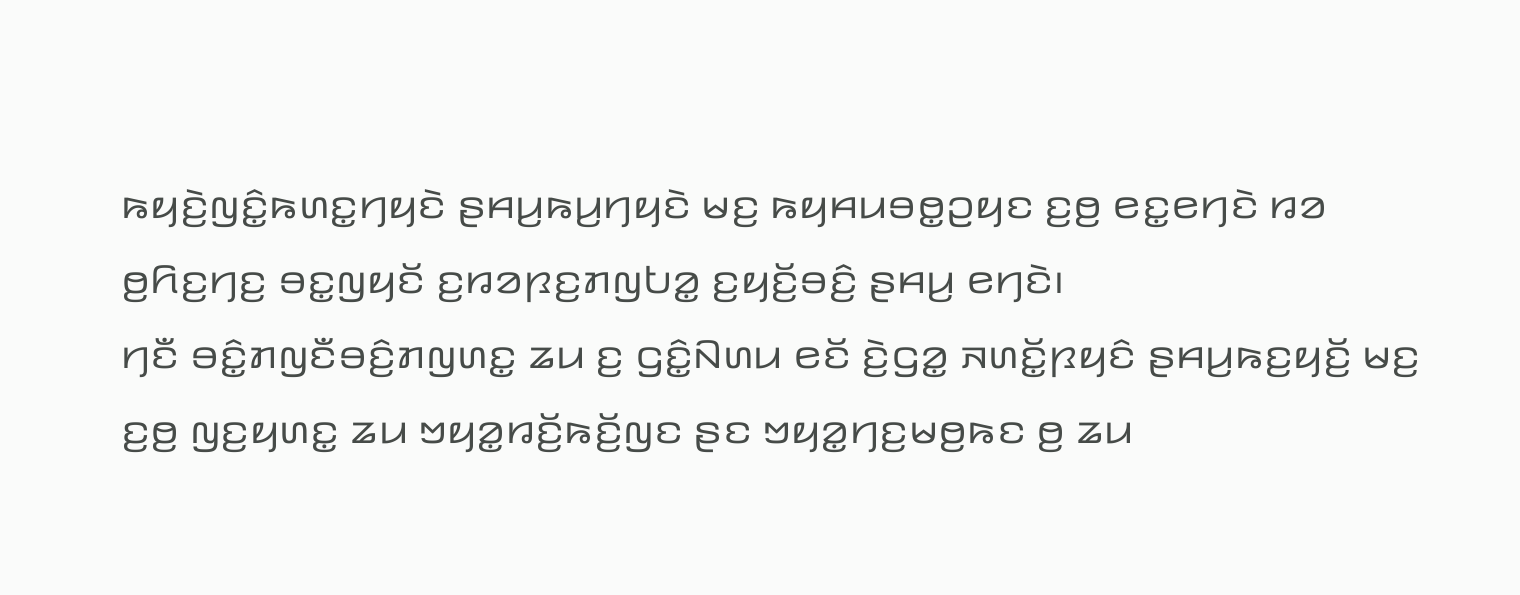ꤒꤟꤢꤧ꤬ꤜꤢꤨ꤭ꤒꤛꤢ꤭ꤚꤟꤢꤧ ꤔꤌꤣ꤬ꤒꤣ꤬ꤚꤟꤢꤧ ꤗꤢ꤬ ꤒꤟꤌꤣꤋꤥ꤭ꤑꤟꤢ ꤢ꤬ꤥ꤬ ꤕꤢ꤭ꤕꤚꤢꤧ ꤙꤤ ꤥ꤬ꤖꤢ꤬ꤚꤢ꤬ ꤋꤢ꤭ꤜꤟꤢꤩ ꤢ꤬ꤙꤤꤐꤢ꤬ꤊꤜꤝꤤ꤭ ꤢ꤬ꤟꤢꤩ꤬ꤋꤢꤨ꤬ ꤔꤌꤣ꤬ ꤕꤚꤢꤧ꤯
ꤚꤢꤪ ꤋꤢꤨ꤭ꤊꤜꤢꤪꤋꤢꤨ꤬ꤊꤜꤛꤢ꤭ ꤘꤣ ꤢ꤬ ꤞꤢꤨ꤭ꤡꤛꤣ ꤕꤢꤩ ꤢꤧ꤬ꤞꤤ꤭ ꤏꤛꤢꤩ꤭ꤐꤟꤢꤨ ꤔꤌꤣ꤬ꤒꤢ꤬ꤟꤢꤩ꤬ ꤗꤢ꤬ ꤢ꤬ꤥ꤬ ꤜꤢ꤬ꤟꤛꤢ꤭ ꤘꤣ ꤠꤟꤤ꤭ꤙꤢꤩ꤬ꤒꤢꤩ꤬ꤜꤢ ꤔꤢ ꤠꤟꤤ꤭ꤚꤢ꤬ꤗꤥ꤬ꤒꤢ ꤥ꤬ ꤘꤣ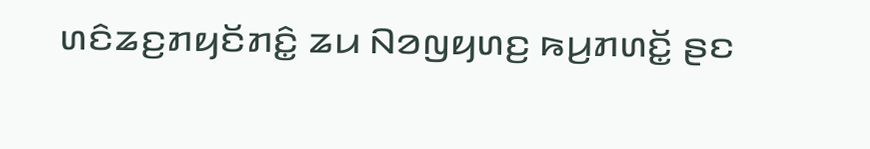ꤛꤢꤨꤘꤢ꤬ꤊꤟꤢꤩꤊꤢꤨ꤭ ꤘꤣ ꤡꤤꤜꤟꤛꤢ꤬ ꤒꤣ꤬ꤊꤛꤢꤩ꤭ ꤔꤢ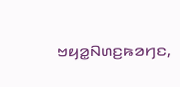ꤠꤟꤤ꤭ꤡꤛꤢ꤬ꤒꤤꤚꤢ,